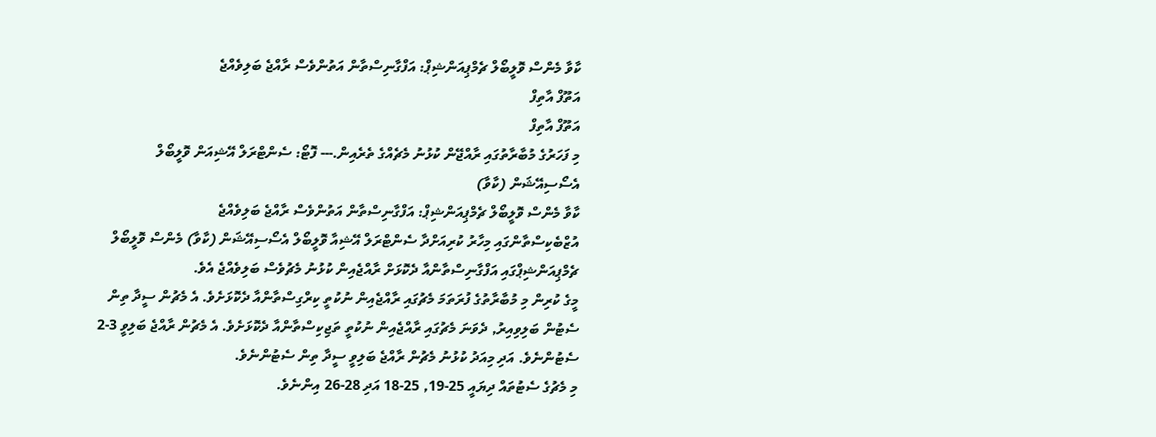ކާވާ މެންސް ވޮލީބޯލް ޗެމްޕިއަންޝިޕް: އަފްގާނިސްތާން އަތުންވެސް ރާއްޖެ ބަލިވެއްޖެ
އަތޫފް އާތިފް
އަތޫފް އާތިފް
މި ފަހަރުގެ މުބާރާތުގައި ރާއްޖޭން ކުޅުނު މެޗެއްގެ ތެރެއިން.--- ފޮޓޯ: ސެންޓްރަލް އޭޝިއަން ވޮލީބޯލް އެސޯސިއޭޝަން (ކާވާ)
ކާވާ މެންސް ވޮލީބޯލް ޗެމްޕިއަންޝިޕް: އަފްގާނިސްތާން އަތުންވެސް ރާއްޖެ ބަލިވެއްޖެ
އުޒްބެކިސްތާންގައި މިހާރު ކުރިއަށްދާ ސެންޓްރަލް އޭޝިއާ ވޮލީބޯލް އެސޯސިއޭޝަން (ކާވާ) މެންސް ވޮލީބޯލް ޗެމްޕިއަންޝިޕްގައި އަފްގާނިސްތާންއާ ދެކޮޅަށް ރާއްޖެއިން ކުޅުނު މެޗުވެސް ބަލިވެއްޖެ އެވެ.
މީގެ ކުރިން މި މުބާރާތުގެ ފުރަތަމަ މެޗުގައި ރާއްޖެއިން ނުކުތީ ކިރްގިސްތާންއާ ދެކޮޅަށެވެ. އެ މެޗުން ސީދާ ތިން ސެޓުން ބަލިވިއިރު, ދެވަނަ މެޗުގައި ރާއްޖެއިން ނުކުތީ ތަޖިކިސްތާންއާ ދެކޮޅަށެވެ. އެ މެޗުން ރާއްޖެ ބަލިވީ 3-2 ސެޓުންނެވެ. އަދި މިއަދު ކުޅުނު މެޗުން ރާއްޖެ ބަލިވީ ސީދާ ތިން ސެޓުންނެވެ.
މި މެޗުގެ ސެޓުތައް ދިޔައީ 25-19, 25-18 އަދި 28-26 އިންނެވެ.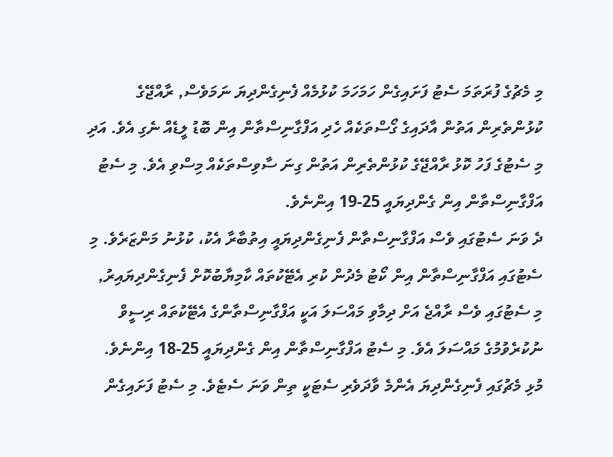މި މެޗުގެ ފުރަތަމަ ސެޓު ފަށައިގެން ހަމަހަމަ ކުޅުމެއް ފެނިގެންދިޔަ ނަމަވެސް, ރާއްޖޭގެ ކުޅުންތެރިން އަތުން އާދައިގެ ގޯސްތަކެއް ހެދި އަފްގާނިސްތާން އިން ބޮޑު ލީޑެއް ނެގި އެވެ. އަދި މި ސެޓުގެ ފަހު ކޮޅު ރާއްޖޭގެ ކުޅުންތެރިން އަތުން ގިނަ ސާވިސްތަކެއް މިސްވި އެވެ. މި ސެޓު އަފްގާނިސްތާން އިން ގެންދިޔައީ 25-19 އިންނެވެ.
ދެ ވަނަ ސެޓުގައި ވެސް އަފްގާނިސްތާން ފެނިގެންދިޔައީ އިތުބާރާ އެކު، ކުޅުނު މަންޒަރެވެ. މި ސެޓުގައި އަފްގާނިސްތާން އިން ކޯޓު މެދުން ކުރި އެޓޭކުތައް ކާމިޔާބުކޮށް ފެނިގެންދިޔައިރު, މި ސެޓުގައި ވެސް ރާއްޖެ އަށް ދިމާވި މައްސަލަ އަކީ އަފްގާނިސްތާންގެ އެޓޭކުތައް ރިސީވް ނުކުރެވުމުގެ މައްސަލަ އެވެ. މި ސެޓު އަފްގާނިސްތާން އިން ގެންދިޔައީ 25-18 އިންނެވެ.
މުޅި މެޗުގައި ފެނިގެންދިޔަ އެންމެ ވާދަވެރި ސެޓަކީ ތިން ވަނަ ސެޓެވެ. މި ސެޓު ފަށައިގެން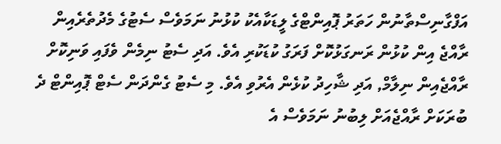އަފްގާނިސްތާނުން ހަތަރު ޕޮއިންޓްގެ ލީޑަކާއެކު ކުޅުނު ނަމަވެސް ސެޓުގެ މެދުތެރެއިން ރާއްޖެ އިން ކުޅުން ރަނގަޅުކޮށް ފަރަގު ކުޑަކުރި އެވެ. އަދި ސެޓު ނިމެން ވެފައި ވަނިކޮށް ރާއްޖެއިން ނިލާމް, އަދި ޝާހިދު ކުޅެން އެރުވި އެވެ. މި ސެޓު ގެންދަން ސެޓް ޕޮއިންޓް ދެ ބުރަކަށް ރާއްޖެއަށް ލިބުނު ނަމަވެސް އެ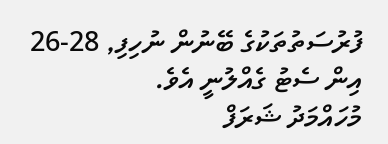ފުރުސަތުތަކުގެ ބޭނުން ނުހިފި, 28-26 އިން ސެޓު ގެއްލުނީ އެވެ.
މުހައްމަދު ޝަރަފް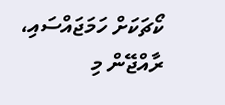ކޯޗަކަށް ހަމަޖައްސައި، ރާއްޖޭން މި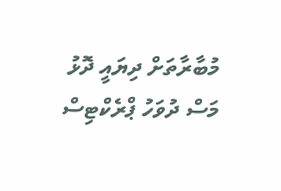މުބާރާތަށް ދިޔައީ ދޮޅު މަސް ދުވަހު ޕްރެކްޓިސް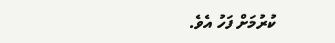ކުރުމަށް ފަހު އެވެ.